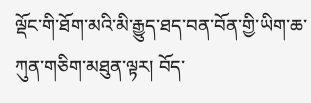ལྡོང་གི་ཐོག་མའི་མི་རྒྱུད་ཐད་བན་བོན་གྱི་ཡིག་ཆ་ཀུན་གཅིག་མཐུན་ལྟར། བོད་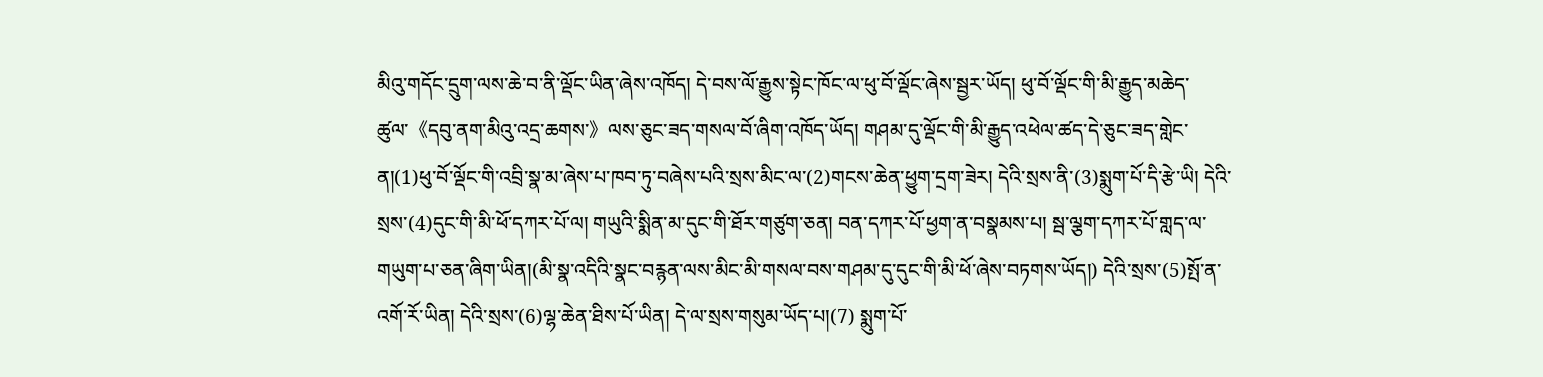མིའུ་གདོང་དྲུག་ལས་ཆེ་བ་ནི་ལྡོང་ཡིན་ཞེས་འཁོད། དེ་བས་ལོ་རྒྱུས་སྟེང་ཁོང་ལ་ཕུ་བོ་ལྡོང་ཞེས་སྦྱར་ཡོད། ཕུ་བོ་ལྡོང་གི་མི་རྒྱུད་མཆེད་ཚུལ་《དབུ་ནག་མིའུ་འདྲ་ཆགས་》ལས་ཅུང་ཟད་གསལ་བོ་ཞིག་འཁོད་ཡོད། གཤམ་དུ་ལྡོང་གི་མི་རྒྱུད་འཕེལ་ཚད་དེ་ཅུང་ཟད་གླེང་ན།(1)ཕུ་བོ་ལྡོང་གི་འབྲི་སྣ་མ་ཞེས་པ་ཁབ་ཏུ་བཞེས་པའི་སྲས་མིང་ལ་(2)གངས་ཆེན་ཕྱུག་དྲག་ཟེར། དེའི་སྲས་ནི་(3)སྨུག་པོ་དི་རྩེ་ཡི། དེའི་སྲས་(4)དུང་གི་མི་ཕོ་དཀར་པོ་ལ། གཡུའི་སྨིན་མ་དུང་གི་ཐོར་གཙུག་ཅན། བན་དཀར་པོ་ཕྱག་ན་བསྣམས་པ། སྦ་ལྕག་དཀར་པོ་གླད་ལ་གཡུག་པ་ཅན་ཞིག་ཡིན།(མི་སྣ་འདིའི་སྣང་བརྙན་ལས་མིང་མི་གསལ་བས་གཤམ་དུ་དུང་གི་མི་ཕོ་ཞེས་བཏགས་ཡོད།) དེའི་སྲས་(5)སྤོ་ན་འགོ་རོ་ཡིན། དེའི་སྲས་(6)ལྷ་ཆེན་ཐིས་པོ་ཡིན། དེ་ལ་སྲས་གསུམ་ཡོད་པ།(7) སྨུག་པོ་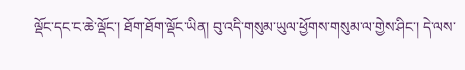ལྡོང་དང་ང་ཆེ་ལྡོང་། ཐོག་ཐོག་ལྡོང་ཡིན། བུ་འདི་གསུམ་ཡུལ་ཕྱོགས་གསུམ་ལ་གྱེས་ཤིང་། དེ་ལས་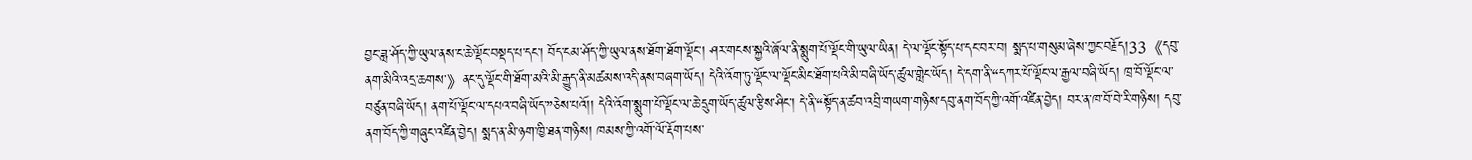བྱང་ཟླ་ཤོད་ཀྱི་ཡུལ་ནས་ང་ཆེ་ལྡོང་བསྡད་པ་དང་། བོད་ངམ་ཤོད་ཀྱི་ཡུལ་ནས་ཐོག་ཐོག་ལྡོང་། ཤར་གངས་སྐྱའི་ཞོལ་ནི་སྨུག་པོ་ལྡོང་གི་ཡུལ་ཡིན། དེ་ལ་ལྡོང་སྟོད་པ་དང་བར་བ། སྨད་པ་གསུམ་ཞེས་ཀྱང་བརྗོད།33《དབུ་ནག་མིའི་འདྲ་ཆགས་》ནང་དུ་ལྡོང་གི་ཐོག་མའི་མི་རྒྱུད་ནི་མཚམས་འདི་ནས་བཞག་ཡོད། དེའི་འོག་ཏུ་ལྡོང་ལ་ལྡོང་མིང་ཐོག་པའི་མི་བཞི་ཡོད་ཚུལ་གླེང་ཡོད། དེ་དག་ནི་“དཀར་པོ་ལྡོང་ལ་རྒྱལ་བཞི་ཡོད། ཁྲ་བོ་ལྡོང་ལ་བཙུན་བཞི་ཡོད། ནག་པོ་ལྡོང་ལ་དཔའ་བཞི་ཡོད་”ཅེས་པའོ།། དེའི་འོག་སྨུག་པོ་ལྡོང་ལ་ཆེ་དྲུག་ཡོད་ཚུལ་རྩིས་ཤིང་། དེ་ནི་“སྟོད་ན་ཚབ་འབྲི་གཡག་གཉིས་དབུ་ནག་བོད་ཀྱི་འགོ་འཛིན་བྱེད། བར་ན་ཁ་བོ་བེ་རི་གཉིས། དབུ་ནག་བོད་ཀྱི་གཞུང་འཛིན་བྱེད། སྨད་ན་མི་ཉག་ཁྱི་ཐན་གཉིས། ཁམས་ཀྱི་འགོ་ལོ་རྡོག་པས་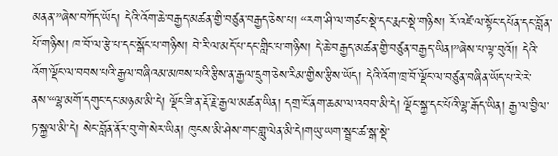མནན་”ཞེས་བཀོད་ཡོད། དེའི་འོག་ཆེ་བརྒྱད་མཚན་གྱི་བཙུན་བརྒྱད་ཅེས་པ། “རག་ཤི་ལ་གཙང་སྡེ་དང་རྨང་སྡེ་གཉིས། རོ་འཛེ་ལ་སྟོང་དཔོན་དང་བློན་པོ་གཉིས། ཁ་བོ་ལ་རྩེ་པ་དང་སྒོང་པ་གཉིས། བེ་རི་ལ་མདོ་པ་དང་གླིང་པ་གཉིས། དེ་ཆེ་བརྒྱད་མཚན་གྱི་བཙུན་བརྒྱད་ཡིན།”ཞེས་པ་ལྟ་བུའོ།། དེའི་འོག་ལྡོང་ལ་བབས་པའི་རྒྱལ་བཞིའམ་མཁས་པའི་རྩིས་ན་རྒྱལ་དྲུག་ཅེས་རིམ་གྱིས་རྩིས་ཡོད། དེའི་འོག་ཁྲ་བོ་ལྡོང་ལ་བཙུན་བཞིན་ཡོད་པ་རེ་རེ་ནས་“ལྷ་མགོ་དགུང་དང་མཉམ་མི་དེ། ལྡོང་ཟི་ན་རྡོ་རྗེ་རྒྱལ་མཚན་ཡིན། དགྲ་ངོ་ནག་ཆམ་ལ་འབབ་མི་དེ། ལྡོང་སྐྱ་དང་པོའི་ལྷ་རྒོད་ཡིན། རྒྱ་ལ་བྱིལ་ཏ་སྐྱལ་མི་དེ། སེང་བློན་ནོར་བུ་གེ་སེར་ཡིན། ཁུངས་མི་ཤེས་གང་གླུ་ལེན་མི་དེ།གཡུ་ཡག་སྦྲང་ཚ་སྒ་སྡེ་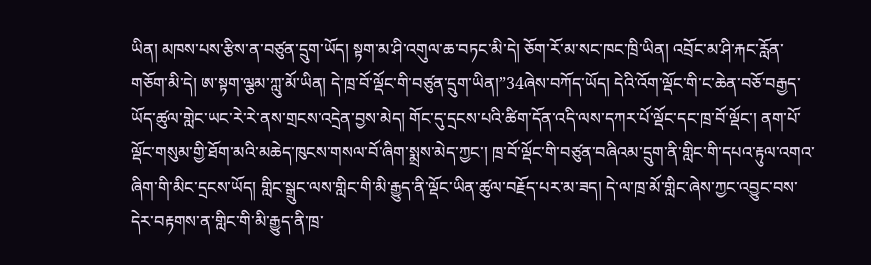ཡིན། མཁས་པས་རྩིས་ན་བཙུན་དྲུག་ཡོད། སྟག་མ་ཤི་འགུལ་ཆ་བཏང་མི་དེ། ཅོག་རོ་མ་སང་ཁང་ཁྲི་ཡིན། འབྲོང་མ་ཤི་རྐང་རློན་གཅོག་མི་དེ། ཨ་སྟག་ལྕམ་ཀླུ་མོ་ཡིན། དེ་ཁྲ་བོ་ལྡོང་གི་བཙུན་དྲུག་ཡིན།”34ཞེས་བཀོད་ཡོད། དེའི་འོག་ལྡོང་གི་ང་ཆེན་བཅོ་བརྒྱད་ཡོད་ཚུལ་གླེང་ཡང་རེ་རེ་ནས་གྲངས་འདྲེན་བྱས་མེད། གོང་དུ་དྲངས་པའི་ཚིག་དོན་འདི་ལས་དཀར་པོ་ལྡོང་དང་ཁྲ་བོ་ལྡོང་། ནག་པོ་ལྡོང་གསུམ་གྱི་ཐོག་མའི་མཆེད་ཁུངས་གསལ་བོ་ཞིག་སྨྲས་མེད་ཀྱང་། ཁྲ་བོ་ལྡོང་གི་བཙུན་བཞིའམ་དྲུག་ནི་གླིང་གི་དཔའ་རྟུལ་འགའ་ཞིག་གི་མིང་དྲངས་ཡོད། གླིང་སྒྲུང་ལས་གླིང་གི་མི་རྒྱུད་ནི་ལྡོང་ཡིན་ཚུལ་བརྗོད་པར་མ་ཟད། དེ་ལ་ཁྲ་མོ་གླིང་ཞེས་ཀྱང་འབྱུང་བས་དེར་བརྟགས་ན་གླིང་གི་མི་རྒྱུད་ནི་ཁྲ་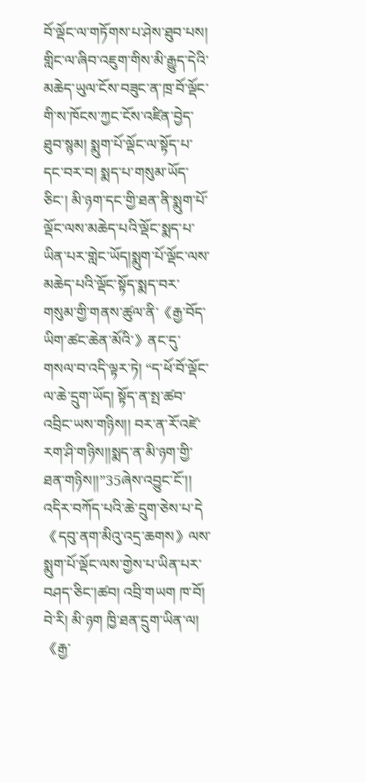བོ་ལྡོང་ལ་གཏོགས་པ་ཤེས་ཐུབ་པས། གླིང་ལ་ཞིབ་འཇུག་གིས་མི་རྒྱུད་དེའི་མཆེད་ཡུལ་ངོས་བཟུང་ན་ཁྲ་བོ་ལྡོང་གི་ས་ཁོངས་ཀྱང་ངོས་འཛིན་བྱེད་ཐུབ་སྙམ། སྨུག་པོ་ལྡོང་ལ་སྟོད་པ་དང་བར་བ། སྨད་པ་གསུམ་ཡོད་ཅིང་། མི་ཉག་དང་གྱི་ཐན་ནི་སྨུག་པོ་ལྡོང་ལས་མཆེད་པའི་ལྡོང་སྨད་པ་ཡིན་པར་གླེང་ཡོད།སྨུག་པོ་ལྡོང་ལས་མཆེད་པའི་ལྡོང་སྟོད་སྨད་བར་གསུམ་གྱི་གནས་ཚུལ་ནི་《རྒྱ་བོད་ཡིག་ཚང་ཆེན་མོའི་》ནང་དུ་གསལ་བ་འདི་ལྟར་ཏེ། “ད་ཕོ་བོ་ལྡོང་ལ་ཆེ་དྲུག་ཡོད། སྟོད་ན་སྤ་ཚབ་འབྲིང་ཡས་གཉིས།། བར་ན་རོ་འཛེ་རག་ཤི་གཉིས།།སྨད་ན་མི་ཉག་གྱི་ཐན་གཉིས།།”35ཞེས་འབྱུང་ངོ་།། འདིར་བཀོད་པའི་ཆེ་དྲུག་ཅེས་པ་དེ《དབུ་ནག་མིའུ་འདྲ་ཆགས》ལས་སྨུག་པོ་ལྡོང་ལས་གྱེས་པ་ཡིན་པར་བཤད་ཅིང་།ཚབ། འབྲི་གཡག ཁ་བོ། བེ་རི། མི་ཉག ཁྱི་ཐན་དྲུག་ཡིན་ལ། 《རྒྱ་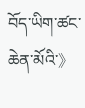བོད་ཡིག་ཚང་ཆེན་མོའི་》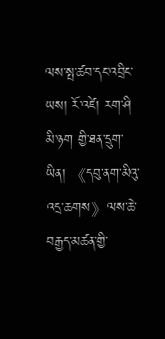ལས་སྤ་ཚབ་དང་འབྲིང་ཡས། རོ་འཛེ། རག་ཤི མི་ཉག གྱི་ཐན་དྲུག་ཡིན། 《དབུ་ནག་མིའུ་འདྲ་ཆགས》ལས་ཆེ་བརྒྱད་མཚན་གྱི་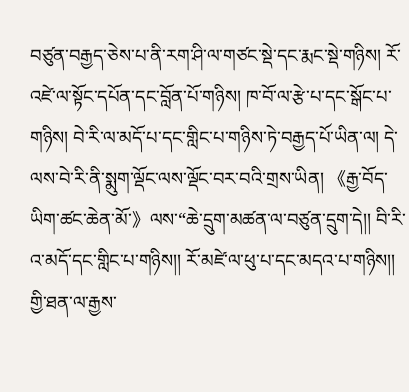བཙུན་བརྒྱད་ཅེས་པ་ནི་རག་ཤི་ལ་གཙང་སྡེ་དང་རྨང་སྡེ་གཉིས། རོ་འཛེ་ལ་སྟོང་དཔོན་དང་བློན་པོ་གཉིས། ཁ་བོ་ལ་རྩེ་པ་དང་སྒོང་པ་གཉིས། བེ་རི་ལ་མདོ་པ་དང་གླིང་པ་གཉིས་ཏེ་བརྒྱད་པོ་ཡིན་ལ། དེ་ལས་བེ་རི་ནི་སྨུག་ལྡོང་ལས་ལྡོང་བར་བའི་གྲས་ཡིན། 《རྒྱ་བོད་ཡིག་ཚང་ཆེན་མོ་》ལས་“ཆེ་དྲུག་མཚན་ལ་བཙུན་དྲུག་དེ།། བི་རི་འ་མདོ་དང་གླིང་པ་གཉིས།། རོ་མཛེ་ལ་ཕུ་པ་དང་མདའ་པ་གཉིས།། གྱི་ཐན་ལ་རྒྱས་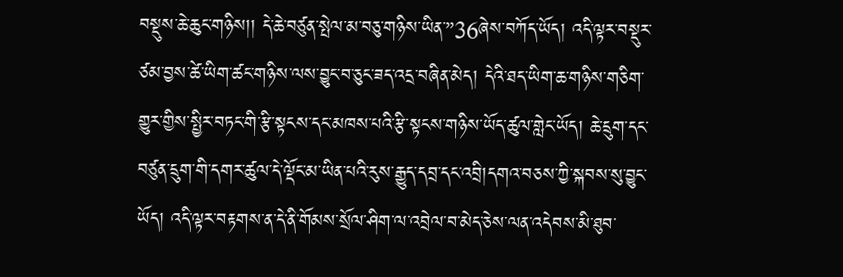བསྡུས་ཆེ་ཆུང་གཉིས།། དེ་ཆེ་བཙུན་སྤེལ་མ་བཅུ་གཉིས་ཡིན་”36ཞེས་བཀོད་ཡོད། འདི་ལྟར་བསྡུར་ཙམ་བྱས་ཚེ་ཡིག་ཚང་གཉིས་ལས་བྱུང་བ་ཅུང་ཟད་འདྲ་བཞིན་མེད། དེའི་ཐད་ཡིག་ཆ་གཉིས་གཅིག་གྱུར་གྱིས་སྤྱིར་བཏང་གི་རྩི་སྟངས་དང་མཁས་པའི་རྩི་སྟངས་གཉིས་ཡོད་ཚུལ་གླེང་ཡོད། ཆེ་དྲུག་དང་བཙུན་དྲུག་གི་དགར་ཚུལ་དེ་ལྡོང་མ་ཡིན་པའི་རུས་རྒྱུད་དབྲ་དང་འབྲི།དགའ་བཅས་ཀྱི་སྐབས་སུ་བྱུང་ཡོད། འདི་ལྟར་བརྟགས་ན་དེ་ནི་གོམས་སྲོལ་ཤིག་ལ་འབྲེལ་བ་མེད་ཅེས་ལན་འདེབས་མི་ཐུབ་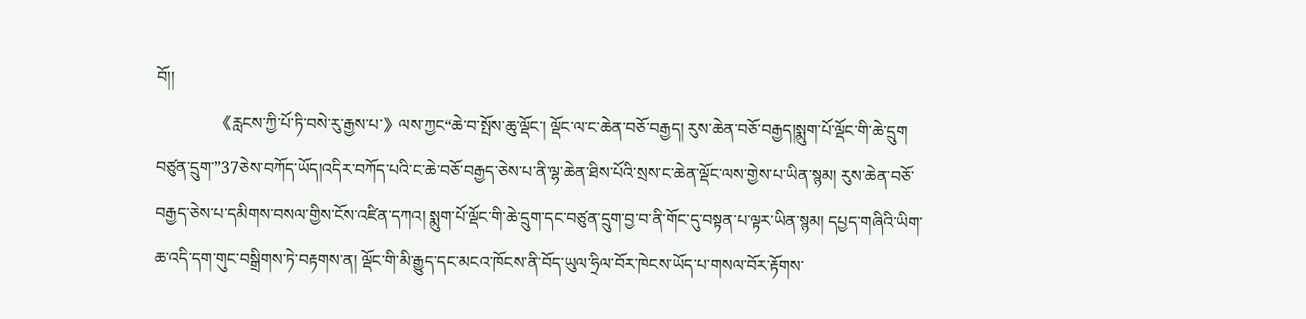བོ།།
            《རླངས་ཀྱི་པོ་ཏི་བསེ་རུ་རྒྱས་པ་》ལས་ཀྱང“ཆེ་བ་སྤོས་ཆུ་ལྡོང་། ལྡོང་ལ་ང་ཆེན་བཅོ་བརྒྱད། རུས་ཆེན་བཅོ་བརྒྱད།སྨུག་པོ་ལྡོང་གི་ཆེ་དྲུག བཙུན་དྲུག་”37ཅེས་བཀོད་ཡོད།འདིར་བཀོད་པའི་ང་ཆེ་བཅོ་བརྒྱད་ཅེས་པ་ནི་ལྷ་ཆེན་ཐིས་པོའི་སྲས་ང་ཆེན་ལྡོང་ལས་གྱེས་པ་ཡིན་སྙམ། རུས་ཆེན་བཅོ་བརྒྱད་ཅེས་པ་དམིགས་བསལ་གྱིས་ངོས་འཛིན་དཀའ། སྨུག་པོ་ལྡོང་གི་ཆེ་དྲུག་དང་བཙུན་དྲུག་བྱ་བ་ནི་གོང་དུ་བསྟན་པ་ལྟར་ཡིན་སྙམ། དཔྱད་གཞིའི་ཡིག་ཆ་འདི་དག་གུང་བསྒྲིགས་ཏེ་བརྟགས་ན། ལྡོང་གི་མི་རྒྱུད་དང་མངའ་ཁོངས་ནི་བོད་ཡུལ་ཧྲིལ་བོར་ཁེངས་ཡོད་པ་གསལ་བོར་རྟོགས་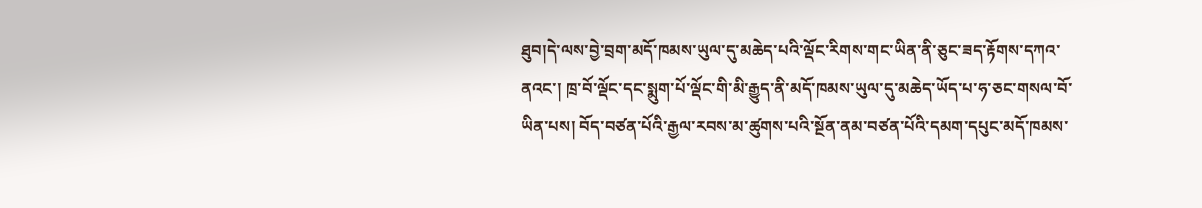ཐུབ།དེ་ལས་བྱེ་བྲག་མདོ་ཁམས་ཡུལ་དུ་མཆེད་པའི་ལྡོང་རིགས་གང་ཡིན་ནི་ཅུང་ཟད་རྟོགས་དཀའ་ནའང་། ཁྲ་བོ་ལྡོང་དང་སྨུག་པོ་ལྡོང་གི་མི་རྒྱུད་ནི་མདོ་ཁམས་ཡུལ་དུ་མཆེད་ཡོད་པ་ཧ་ཅང་གསལ་བོ་ཡིན་པས། བོད་བཙན་པོའི་རྒྱལ་རབས་མ་ཚུགས་པའི་སྔོན་ནམ་བཙན་པོའི་དམག་དཔུང་མདོ་ཁམས་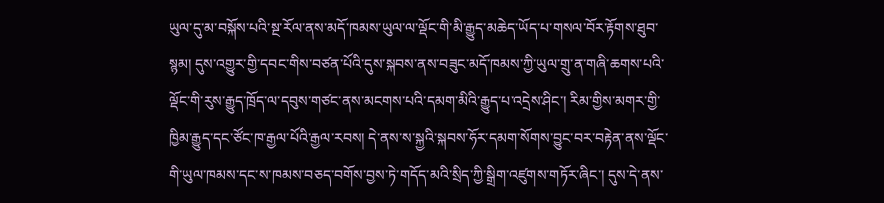ཡུལ་དུ་མ་བསྐོས་པའི་སྔ་རོལ་ནས་མདོ་ཁམས་ཡུལ་ལ་ལྡོང་གི་མི་རྒྱུད་མཆེད་ཡོད་པ་གསལ་བོར་རྟོགས་ཐུབ་སྙམ། དུས་འགྱུར་གྱི་དབང་གིས་བཙན་པོའི་དུས་སྐབས་ནས་བཟུང་མདོ་ཁམས་ཀྱི་ཡུལ་གྲུ་ན་གཞི་ཆགས་པའི་ལྡོང་གི་རུས་རྒྱུད་ཁྲོད་ལ་དབུས་གཙང་ནས་མངགས་པའི་དམག་མིའི་རྒྱུད་པ་འདྲེས་ཤིང་། རིམ་གྱིས་མགར་གྱི་ཁྱིམ་རྒྱུད་དང་ཙོང་ཁ་རྒྱལ་པོའི་རྒྱལ་རབས། དེ་ནས་ས་སྐྱའི་སྐབས་ཧོར་དམག་སོགས་བྱུང་བར་བརྟེན་ནས་ལྡོང་གི་ཡུལ་ཁམས་དང་ས་ཁམས་བཅད་བགོས་བྱས་ཏེ་གདོད་མའི་སྲིད་ཀྱི་སྒྲིག་འཛུགས་གཏོར་ཞིང་། དུས་དེ་ནས་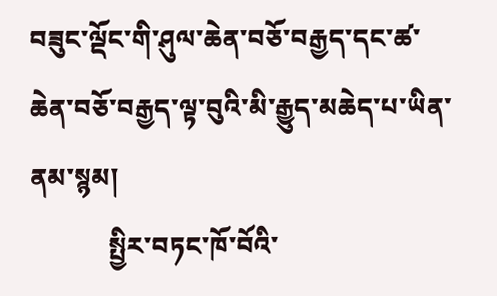བཟུང་ལྡོང་གི་ཤུལ་ཆེན་བཅོ་བརྒྱད་དང་ཚ་ཆེན་བཅོ་བརྒྱད་ལྟ་བུའི་མི་རྒྱུད་མཆེད་པ་ཡིན་ནམ་སྙམ།
            སྤྱིར་བཏང་ཁོ་བོའི་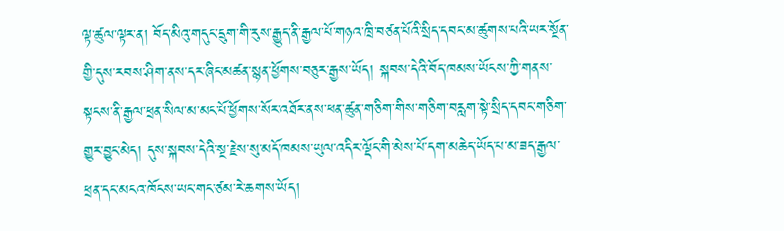ལྟ་ཚུལ་ལྟར་ན། བོད་མིའུ་གདུང་དྲུག་གི་རུས་རྒྱུད་ནི་རྒྱལ་པོ་གཉའ་ཁྲི་བཙན་པོའི་སྲིད་དབང་མ་ཚུགས་པའི་ཡར་སྔོན་གྱི་དུས་རབས་ཤིག་ནས་དར་ཞིང་མཚན་སྙན་ཕྱོགས་བཅུར་རྒྱས་ཡོད། སྐབས་དེའི་བོད་ཁམས་ཡོངས་ཀྱི་གནས་སྟངས་ནི་རྒྱལ་ཕྲན་སིལ་མ་མང་པོ་ཕྱོགས་སོར་འཐོར་ནས་ཕན་ཚུན་གཅིག་གིས་གཅིག་བརླག་སྟེ་སྲིད་དབང་གཅིག་གྱུར་བྱུང་མེད། དུས་སྐབས་དེའི་སྔ་རྗེས་སུ་མདོ་ཁམས་ཡུལ་འདིར་ལྡོང་གི་མེས་པོ་དག་མཆེད་ཡོད་པ་མ་ཟད་རྒྱལ་ཕྲན་དང་མངའ་ཁོངས་ཡང་གང་ཙམ་རེ་ཆགས་ཡོད།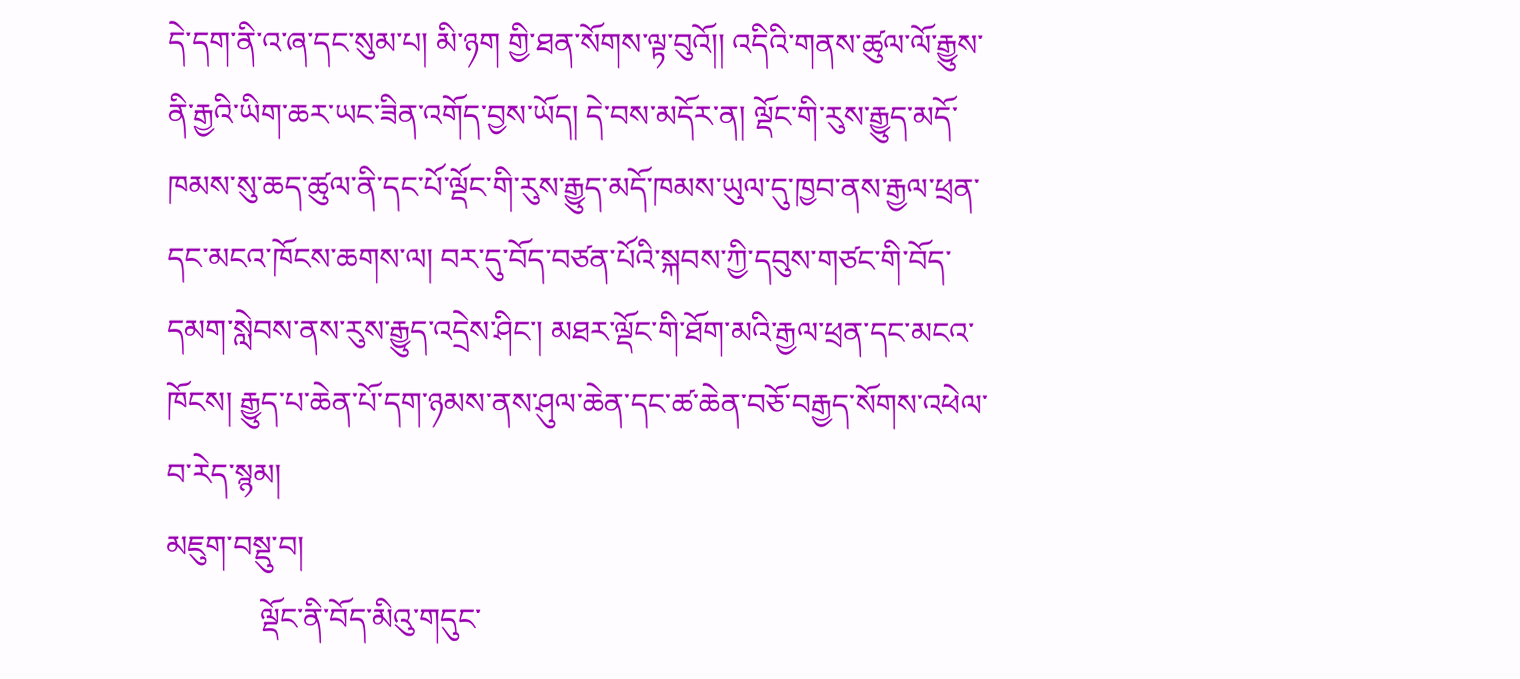དེ་དག་ནི་འ་ཞ་དང་སུམ་པ། མི་ཉག གྱི་ཐན་སོགས་ལྟ་བུའོ།། འདིའི་གནས་ཚུལ་ལོ་རྒྱུས་ནི་རྒྱའི་ཡིག་ཆར་ཡང་ཟིན་འགོད་བྱས་ཡོད། དེ་བས་མདོར་ན། ལྡོང་གི་རུས་རྒྱུད་མདོ་ཁམས་སུ་ཆད་ཚུལ་ནི་དང་པོ་ལྡོང་གི་རུས་རྒྱུད་མདོ་ཁམས་ཡུལ་དུ་ཁྱབ་ནས་རྒྱལ་ཕྲན་དང་མངའ་ཁོངས་ཆགས་ལ། བར་དུ་བོད་བཙན་པོའི་སྐབས་ཀྱི་དབུས་གཙང་གི་བོད་དམག་སླེབས་ནས་རུས་རྒྱུད་འདྲེས་ཤིང་། མཐར་ལྡོང་གི་ཐོག་མའི་རྒྱལ་ཕྲན་དང་མངའ་ཁོངས། རྒྱུད་པ་ཆེན་པོ་དག་ཉམས་ནས་ཤུལ་ཆེན་དང་ཚ་ཆེན་བཅོ་བརྒྱད་སོགས་འཕེལ་བ་རེད་སྙམ།
མཇུག་བསྡུ་བ།
            ལྡོང་ནི་བོད་མིའུ་གདུང་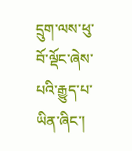དྲུག་ལས་ཕུ་བོ་ལྡོང་ཞེས་པའི་རྒྱུད་པ་ཡིན་ཞིང་།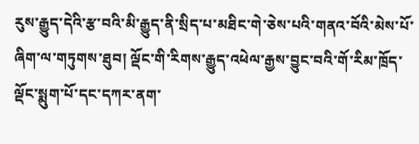རུས་རྒྱུད་དེའི་རྩ་བའི་མི་རྒྱུད་ནི་སྲིད་པ་མཐིང་གེ་ཅེས་པའི་གནའ་བོའི་མེས་པོ་ཞིག་ལ་གཏུགས་ཐུབ། ལྡོང་གི་རིགས་རྒྱུད་འཕེལ་རྒྱས་བྱུང་བའི་གོ་རིམ་ཁྲོད་ལྡོང་སྨུག་པོ་དང་དཀར་ནག་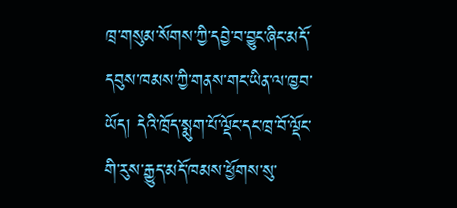ཁྲ་གསུམ་སོགས་ཀྱི་དབྱེ་བ་བྱུང་ཞིང་མདོ་དབུས་ཁམས་ཀྱི་གནས་གང་ཡིན་ལ་ཁྱབ་ཡོད། དེའི་ཁྲོད་སྨུག་པོ་ལྡོང་དང་ཁྲ་བོ་ལྡོང་གི་རུས་རྒྱུད་མདོ་ཁམས་ཕྱོགས་སུ་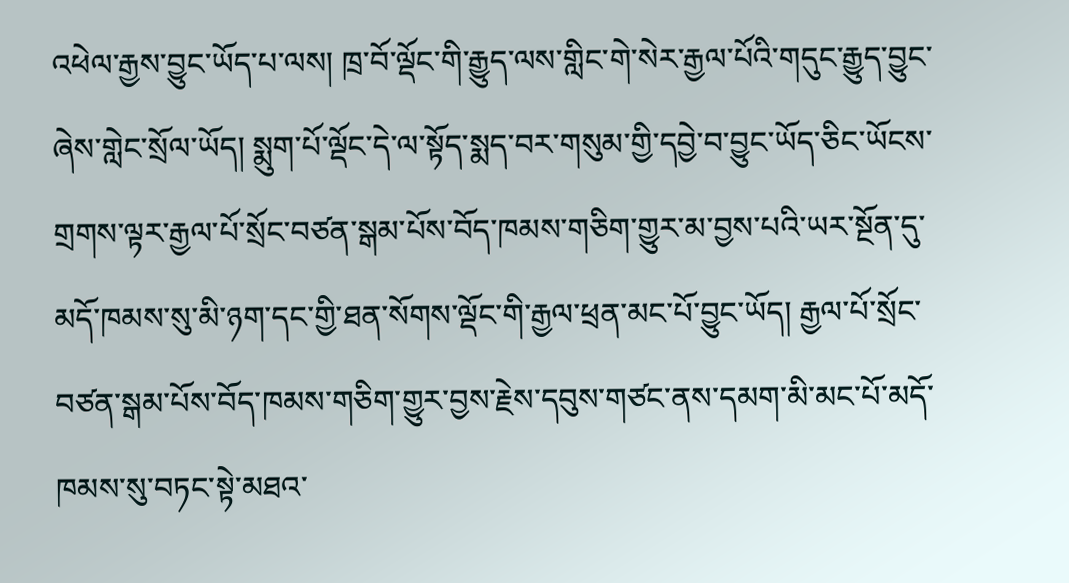འཕེལ་རྒྱས་བྱུང་ཡོད་པ་ལས། ཁྲ་བོ་ལྡོང་གི་རྒྱུད་ལས་གླིང་གེ་སེར་རྒྱལ་པོའི་གདུང་རྒྱུད་བྱུང་ཞེས་གླེང་སྲོལ་ཡོད། སྨུག་པོ་ལྡོང་དེ་ལ་སྟོད་སྨད་བར་གསུམ་གྱི་དབྱེ་བ་བྱུང་ཡོད་ཅིང་ཡོངས་གྲགས་ལྟར་རྒྱལ་པོ་སྲོང་བཙན་སྒམ་པོས་བོད་ཁམས་གཅིག་གྱུར་མ་བྱས་པའི་ཡར་སྔོན་དུ་མདོ་ཁམས་སུ་མི་ཉག་དང་གྱི་ཐན་སོགས་ལྡོང་གི་རྒྱལ་ཕྲན་མང་པོ་བྱུང་ཡོད། རྒྱལ་པོ་སྲོང་བཙན་སྒམ་པོས་བོད་ཁམས་གཅིག་གྱུར་བྱས་རྗེས་དབུས་གཙང་ནས་དམག་མི་མང་པོ་མདོ་ཁམས་སུ་བཏང་སྟེ་མཐའ་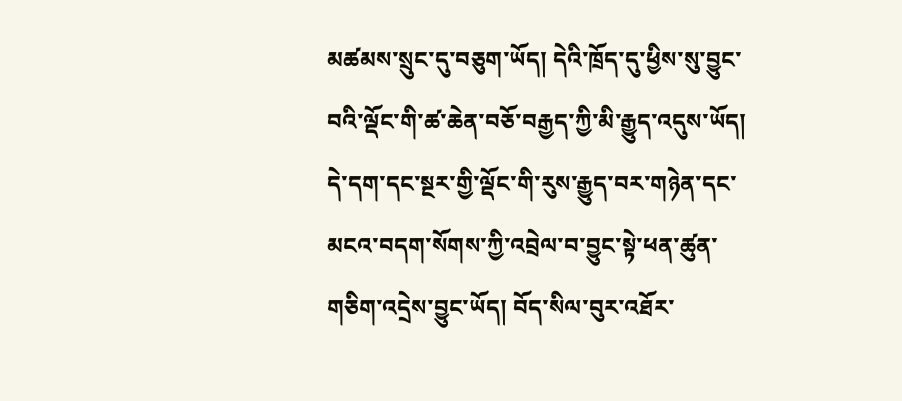མཚམས་སྲུང་དུ་བཅུག་ཡོད། དེའི་ཁྲོད་དུ་ཕྱིས་སུ་བྱུང་བའི་ལྡོང་གི་ཚ་ཆེན་བཅོ་བརྒྱད་ཀྱི་མི་རྒྱུད་འདུས་ཡོད། དེ་དག་དང་སྔར་གྱི་ལྡོང་གི་རུས་རྒྱུད་བར་གཉེན་དང་མངའ་བདག་སོགས་ཀྱི་འབྲེལ་བ་བྱུང་སྟེ་ཕན་ཚུན་གཅིག་འདྲེས་བྱུང་ཡོད། བོད་སིལ་བུར་འཐོར་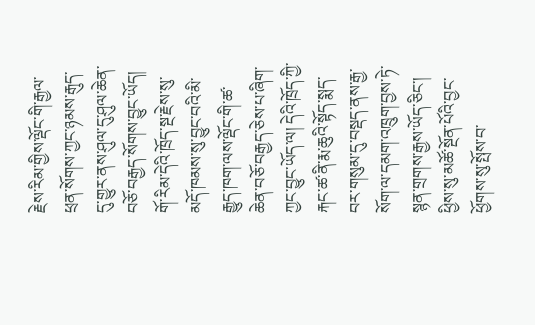རྗེས་རིམ་གྱིས་ལྡོང་གི་རྒྱལ་ཕྲན་སོགས་ཀྱང་ཉམས་རྒུད་དུ་གྱུར་ནས་ཤུལ་དུ་ཤུལ་ཆེན་བཅོ་བརྒྱད་སོགས་བྱུང་ཡོད། གོ་རིམ་དེའི་ཁྲོད་སྔ་རྗེས་སུ་མདོ་ཁམས་སུ་བྱུང་བའི་མི་རྒྱུད་ཁག་ལས་ལྡོང་གི་ཚ་ཆེན་བཅོ་བརྒྱད་ཅེས་པ་ཞིག་ཀྱང་བྱུང་ཡོད་ལ། དེའི་ཁྲོད་ཀྱི་རྐང་ཚ་ནི་རྨ་ཆུའི་སྟོད་སྨད་བར་གསུམ་དུ་བསྡད་ནས་རྒྱ་སོག་ལ་དམག་འཁྲུག་བྱས་ཏེ་སྙན་གྲགས་རྒྱས་ཡོད་ཅིང་། ཕྱིས་སུ་མཚོ་སྔོན་པོའི་བྱང་ཕྱོགས་སུ་སྤོས་བ་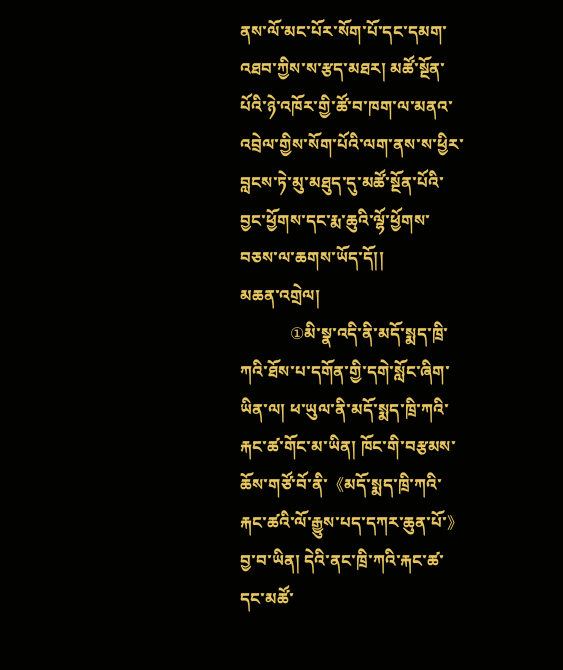ནས་ལོ་མང་པོར་སོག་པོ་དང་དམག་འཐབ་ཀྱིས་ས་རྩད་མཐར། མཚོ་སྔོན་པོའི་ཉེ་འཁོར་གྱི་ཚོ་བ་ཁག་ལ་མནའ་འབྲེལ་གྱིས་སོག་པོའི་ལག་ནས་ས་ཕྱིར་བླངས་ཏེ་མུ་མཐུད་དུ་མཚོ་སྔོན་པོའི་བྱང་ཕྱོགས་དང་རྨ་ཆུའི་ལྷོ་ཕྱོགས་བཅས་ལ་ཆགས་ཡོད་དོ།།
མཆན་འགྲེལ།
            ①མི་སྣ་འདི་ནི་མདོ་སྨད་ཁྲི་ཀའི་ཐོས་པ་དགོན་གྱི་དགེ་སློང་ཞིག་ཡིན་ལ། ཕ་ཡུལ་ནི་མདོ་སྨད་ཁྲི་ཀའི་རྐང་ཚ་གོང་མ་ཡིན། ཁོང་གི་བརྩམས་ཆོས་གཙོ་བོ་ནི་《མདོ་སྨད་ཁྲི་ཀའི་རྐང་ཚའི་ལོ་རྒྱུས་པད་དཀར་ཆུན་པོ་》བྱ་བ་ཡིན། དེའི་ནང་ཁྲི་ཀའི་རྐང་ཚ་དང་མཚོ་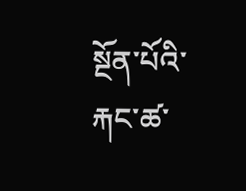སྔོན་པོའི་རྐང་ཚ་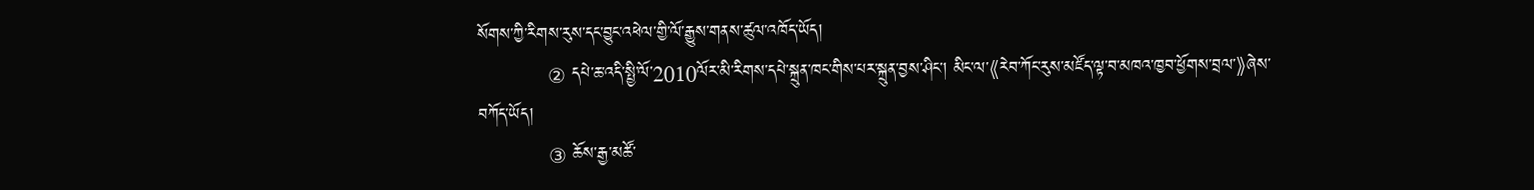སོགས་ཀྱི་རིགས་རུས་དང་བྱུང་འཕེལ་གྱི་ལོ་རྒྱུས་གནས་ཚུལ་འཁོད་ཡོད།
            ② དཔེ་ཆ་འདི་སྤྱི་ལོ་2010ལོར་མི་རིགས་དཔེ་སྐྲུན་ཁང་གིས་པར་སྐྲུན་བྱས་ཤིང་། མིང་ལ་《རེབ་ཀོང་རུས་མཛོད་ལྟ་བ་མཁའ་ཁྱབ་ཕྱོགས་བྲལ་》ཞེས་བཀོད་ཡོད།
            ③ ཆོས་རྒྱ་མཚོ་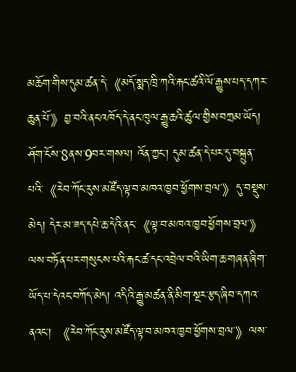མཆོག་གིས་དུམ་ཚན་དེ་《མདོ་སྨད་ཁྲི་ཀའི་རྐང་ཚའི་ལོ་རྒྱུས་པད་དཀར་ཆུན་པོ་》བྱ་བའི་ནང་འཁོད་དེ་ནང་ཁུལ་རྒྱུ་ཆའི་ཚུལ་གྱིས་བཀྲམ་ཡོད། ཤོག་ངོས་8ནས་9བར་གསལ། འོན་ཀྱང་། དུམ་ཚན་དེ་པར་དུ་བསྐྲུན་པའི་《རེབ་ཀོང་རུས་མཛོད་ལྟ་བ་མཁའ་ཁྱབ་ཕྱོགས་བྲལ་》དུ་བསྡུས་མེད། དེར་མ་ཟད་དཔེ་ཆ་དེའི་ནང་《ལྟ་བ་མཁའ་ཁྱབ་ཕྱོགས་བྲལ་》ལས་བཏོན་པར་གསུངས་པའི་རྐང་ཚ་དང་འབྲེལ་བའི་ཡིག་ཆ་གཞན་ཞིག་ཡོད་པ་དེའང་བཀོད་མེད། འདིའི་རྒྱུ་མཚན་ནི་མིག་སྔར་རྩད་ཞིབ་དཀའ་ནའང་། 《རེབ་ཀོང་རུས་མཛོད་ལྟ་བ་མཁའ་ཁྱབ་ཕྱོགས་བྲལ་》ལས་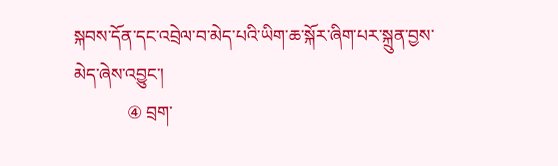སྐབས་དོན་དང་འབྲེལ་བ་མེད་པའི་ཡིག་ཆ་སྐོར་ཞིག་པར་སྐྲུན་བྱས་མེད་ཞེས་འབྱུང་།
            ④ བྲག་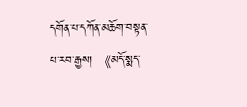དགོན་པ་དཀོན་མཆོག་བསྟན་པ་རབ་རྒྱས། 《མདོ་སྨད་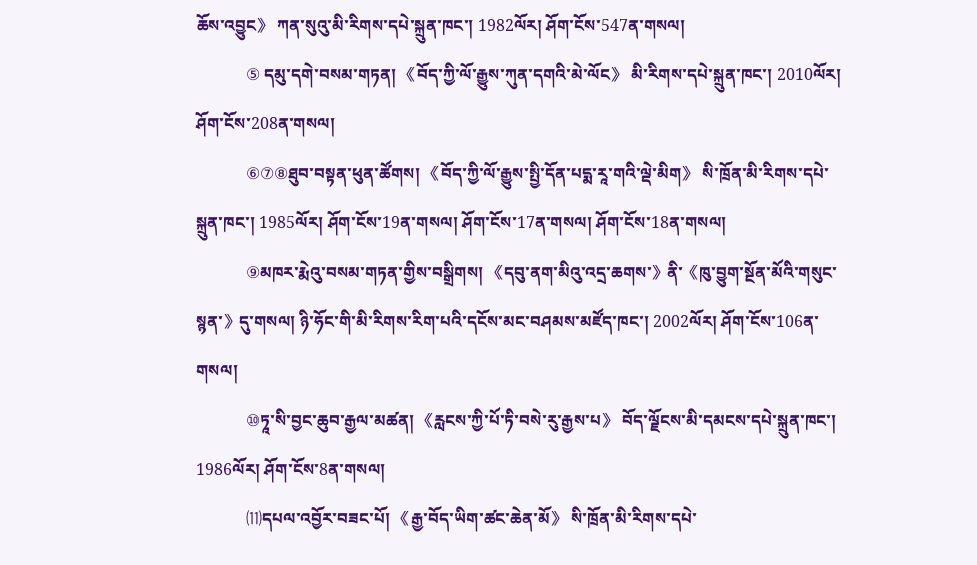ཆོས་འབྱུང》 ཀན་སུའུ་མི་རིགས་དཔེ་སྐྲུན་ཁང་། 1982ལོར། ཤོག་ངོས་547ན་གསལ།
            ⑤ དམུ་དགེ་བསམ་གཏན། 《བོད་ཀྱི་ལོ་རྒྱུས་ཀུན་དགའི་མེ་ལོང》 མི་རིགས་དཔེ་སྐྲུན་ཁང་། 2010ལོར། ཤོག་ངོས་208ན་གསལ།
            ⑥⑦⑧ཐུབ་བསྟན་ཕུན་ཚོགས། 《བོད་ཀྱི་ལོ་རྒྱུས་སྤྱི་དོན་པདྨ་རཱ་གའི་ལྡེ་མིག》 སི་ཁྲོན་མི་རིགས་དཔེ་སྐྲུན་ཁང་། 1985ལོར། ཤོག་ངོས་19ན་གསལ། ཤོག་ངོས་17ན་གསལ། ཤོག་ངོས་18ན་གསལ།
            ⑨མཁར་རྨེའུ་བསམ་གཏན་གྱིས་བསྒྲིགས། 《དབུ་ནག་མིའུ་འདྲ་ཆགས་》ནི་《ཁུ་བྱུག་སྔོན་མོའི་གསུང་སྙན་》དུ་གསལ། ཉི་ཧོང་གི་མི་རིགས་རིག་པའི་དངོས་མང་བཤམས་མཛོད་ཁང་། 2002ལོར། ཤོག་ངོས་106ན་གསལ།
            ⑩ཏཱ་སི་བྱང་ཆུབ་རྒྱལ་མཚན། 《རླངས་ཀྱི་པོ་ཏི་བསེ་རུ་རྒྱས་པ》 བོད་ལྗོངས་མི་དམངས་དཔེ་སྐྲུན་ཁང་། 1986ལོར། ཤོག་ངོས་8ན་གསལ།
            ⑾དཔལ་འབྱོར་བཟང་པོ། 《རྒྱ་བོད་ཡིག་ཚང་ཆེན་མོ》 སི་ཁྲོན་མི་རིགས་དཔེ་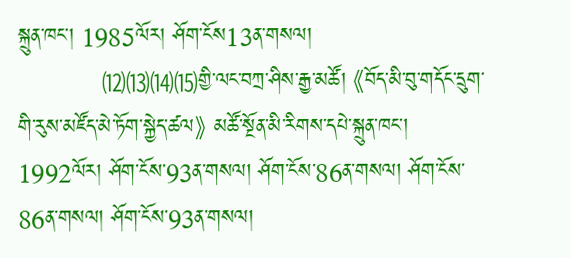སྐྲུན་ཁང་། 1985ལོར། ཤོག་ངོས13ན་གསལ།
            ⑿⒀⒁⒂གྱི་ལང་བཀྲ་ཤིས་རྒྱ་མཚོ། 《བོད་མི་བུ་གདོང་དྲུག་གི་རུས་མཛོད་མེ་ཏོག་སྐྱེད་ཚལ》 མཚོ་སྔོན་མི་རིགས་དཔེ་སྐྲུན་ཁང་། 1992ལོར། ཤོག་ངོས་93ན་གསལ། ཤོག་ངོས་86ན་གསལ། ཤོག་ངོས་86ན་གསལ། ཤོག་ངོས་93ན་གསལ།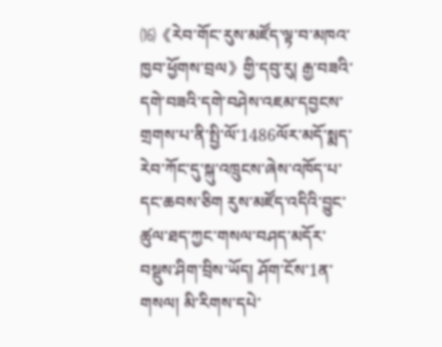⒃《རེབ་གོང་རུས་མཛོད་ལྟ་བ་མཁའ་ཁྱབ་ཕྱོགས་བྲལ》གྱི་དབུ་རུ། རྒྱ་བཟའི་དགེ་བཟའི་དགེ་བཤེས་འཇམ་དབྱངས་གྲགས་པ་ནི་སྤྱི་ལོ་1486ལོར་མདོ་སྨད་རེབ་ཀོང་དུ་སྐུ་འཁྲུངས་ཞེས་འཁོད་པ་དང་ཆབས་ཅིག རུས་མཛོད་འདིའི་བྱུང་ཚུལ་ཐད་ཀྱང་གསལ་བཤད་མདོར་བསྡུས་ཤིག་བྲིས་ཡོད། ཤོག་ངོས་1ན་གསལ། མི་རིགས་དཔེ་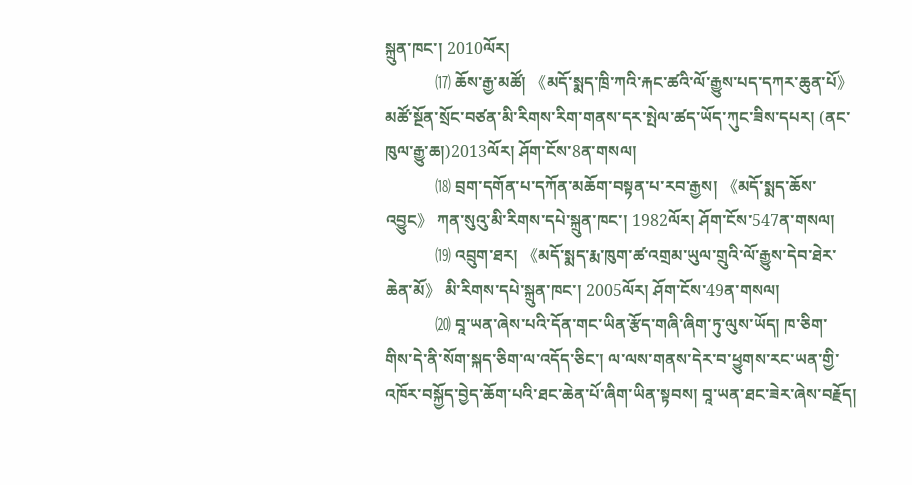སྐྲུན་ཁང་། 2010ལོར།
            ⒄ ཆོས་རྒྱ་མཚོ། 《མདོ་སྨད་ཁྲི་ཀའི་རྐང་ཚའི་ལོ་རྒྱུས་པད་དཀར་ཆུན་པོ》 མཚོ་སྔོན་སྲོང་བཙན་མི་རིགས་རིག་གནས་དར་སྤེལ་ཚད་ཡོད་ཀུང་ཟིས་དཔར། (ནང་ཁུལ་རྒྱུ་ཆ།)2013ལོར། ཤོག་ངོས་8ན་གསལ།
            ⒅ བྲག་དགོན་པ་དཀོན་མཆོག་བསྟན་པ་རབ་རྒྱས། 《མདོ་སྨད་ཆོས་འབྱུང》 ཀན་སུའུ་མི་རིགས་དཔེ་སྐྲུན་ཁང་། 1982ལོར། ཤོག་ངོས་547ན་གསལ།
            ⒆ འབྲུག་ཐར། 《མདོ་སྨད་རྨ་ཁུག་ཚ་འགྲམ་ཡུལ་གྲུའི་ལོ་རྒྱུས་དེབ་ཐེར་ཆེན་མོ》 མི་རིགས་དཔེ་སྐྲུན་ཁང་། 2005ལོར། ཤོག་ངོས་49ན་གསལ།
            ⒇ བཱ་ཡན་ཞེས་པའི་དོན་གང་ཡིན་རྩོད་གཞི་ཞིག་ཏུ་ལུས་ཡོད། ཁ་ཅིག་གིས་དེ་ནི་སོག་སྐད་ཅིག་ལ་འདོད་ཅིང་། ལ་ལས་གནས་དེར་བ་ཕྱུགས་རང་ཡན་གྱི་འཁོར་བསྐྱོད་བྱེད་ཆོག་པའི་ཐང་ཆེན་པོ་ཞིག་ཡིན་སྟབས། བཱ་ཡན་ཐང་ཟེར་ཞེས་བརྗོད།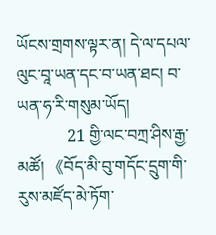ཡོངས་གྲགས་ལྟར་ན། དེ་ལ་དཔལ་ལུང་བཱ་ཡན་དང་བ་ཡན་ཐང། བ་ཡན་ཧ་རི་གསུམ་ཡོད།
            21 གྱི་ལང་བཀྲ་ཤིས་རྒྱ་མཚོ། 《བོད་མི་བུ་གདོང་དྲུག་གི་རུས་མཛོད་མེ་ཏོག་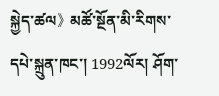སྐྱེད་ཚལ》 མཚོ་སྔོན་མི་རིགས་དཔེ་སྐྲུན་ཁང་། 1992ལོར། ཤོག་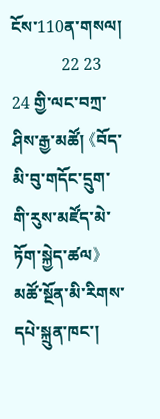ངོས་110ན་གསལ།
            22 23 24 གྱི་ལང་བཀྲ་ཤིས་རྒྱ་མཚོ། 《བོད་མི་བུ་གདོང་དྲུག་གི་རུས་མཛོད་མེ་ཏོག་སྐྱེད་ཚལ》 མཚོ་སྔོན་མི་རིགས་དཔེ་སྐྲུན་ཁང་།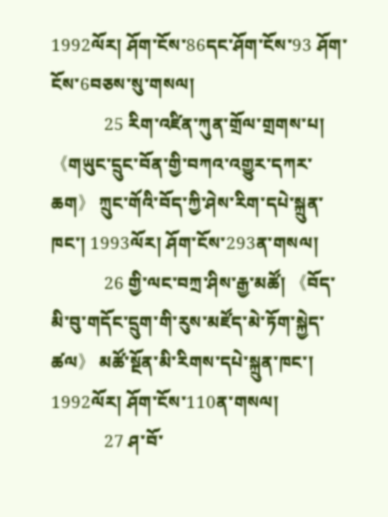1992ལོར། ཤོག་ངོས་86དང་ཤོག་ངོས་93 ཤོག་ངོས་6བཅས་སུ་གསལ།
            25 རིག་འཛིན་ཀུན་གྲོལ་གྲགས་པ། 《གཡུང་དྲུང་བོན་གྱི་བཀའ་འགྱུར་དཀར་ཆག》 ཀྲུང་གོའི་བོད་ཀྱི་ཤེས་རིག་དཔེ་སྐྲུན་ཁང་། 1993ལོར། ཤོག་ངོས་293ན་གསལ།
            26 གྱི་ལང་བཀྲ་ཤིས་རྒྱ་མཚོ། 《བོད་མི་བུ་གདོང་དྲུག་གི་རུས་མཛོད་མེ་ཏོག་སྐྱེད་ཚལ》 མཚོ་སྔོན་མི་རིགས་དཔེ་སྐྲུན་ཁང་། 1992ལོར། ཤོག་ངོས་110ན་གསལ།
            27 ཤ་བོ་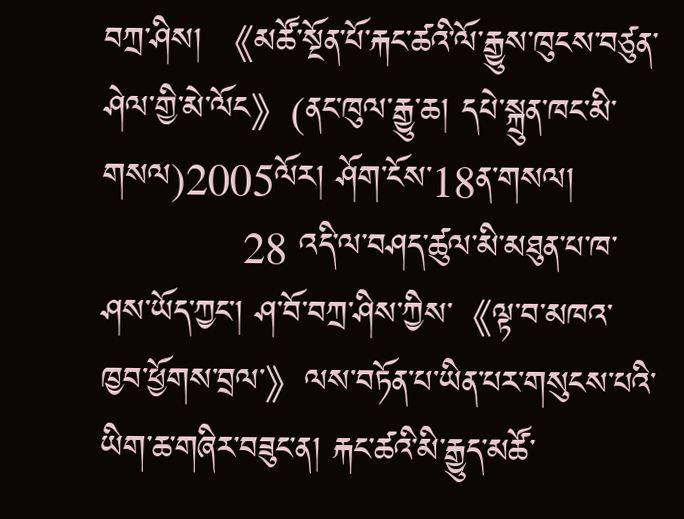བཀྲ་ཤིས། 《མཚོ་སྔོན་པོ་རྐང་ཚའི་ལོ་རྒྱུས་ཁུངས་བཙུན་ཤེལ་གྱི་མེ་ལོང》(ནང་ཁུལ་རྒྱུ་ཆ། དཔེ་སྐྲུན་ཁང་མི་གསལ)2005ལོར། ཤོག་ངོས་18ན་གསལ།
            28 འདི་ལ་བཤད་ཚུལ་མི་མཐུན་པ་ཁ་ཤས་ཡོད་ཀྱང་། ཤ་བོ་བཀྲ་ཤིས་ཀྱིས་《ལྟ་བ་མཁའ་ཁྱབ་ཕྱོགས་བྲལ་》ལས་བཏོན་པ་ཡིན་པར་གསུངས་པའི་ཡིག་ཆ་གཞིར་བཟུང་ན། རྐང་ཚའི་མི་རྒྱུད་མཚོ་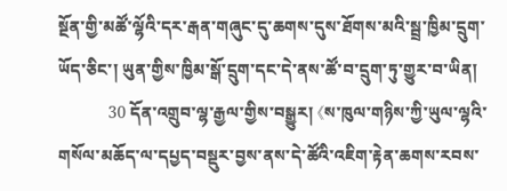སྔོན་གྱི་མཚོ་ལྷོའི་དར་རྒན་གཞུང་དུ་ཆགས་དུས་ཐོགས་མའི་སྦྲ་ཁྱིམ་དྲུག་ཡོད་ཅིང་། ཡུན་གྱིས་ཁྱིམ་སྒོ་དྲུག་དང་དེ་ནས་ཚོ་བ་དྲུག་ཏུ་གྱུར་བ་ཡིན།
            30 དོན་འགྲུབ་ལྷ་རྒྱལ་གྱིས་བསྒྱུར། 《ས་ཁུལ་གཉིས་ཀྱི་ཡུལ་ལྷའི་གསོལ་མཆོད་ལ་དཔྱད་བསྡུར་བྱས་ནས་དེ་ཚོའི་འཇིག་རྟེན་ཆགས་རབས་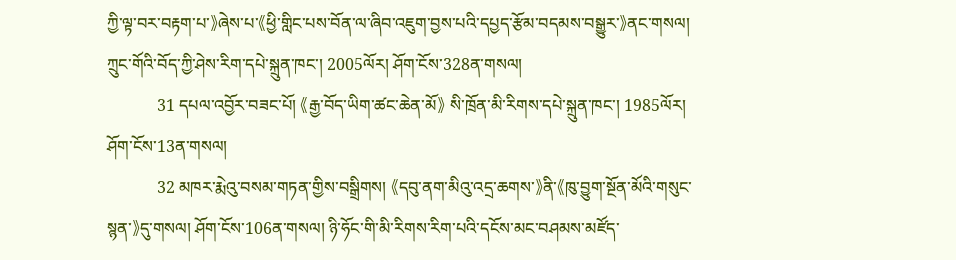ཀྱི་ལྟ་བར་བརྟག་པ་》ཞེས་པ་《ཕྱི་གླིང་པས་བོན་ལ་ཞིབ་འཇུག་བྱས་པའི་དཔྱད་རྩོམ་བདམས་བསྒྱུར་》ནང་གསལ། ཀྲུང་གོའི་བོད་ཀྱི་ཤེས་རིག་དཔེ་སྐྲུན་ཁང་། 2005ལོར། ཤོག་ངོས་328ན་གསལ།
            31 དཔལ་འབྱོར་བཟང་པོ། 《རྒྱ་བོད་ཡིག་ཚང་ཆེན་མོ》 སི་ཁྲོན་མི་རིགས་དཔེ་སྐྲུན་ཁང་། 1985ལོར། ཤོག་ངོས་13ན་གསལ།
            32 མཁར་རྨེའུ་བསམ་གཏན་གྱིས་བསྒྲིགས། 《དབུ་ནག་མིའུ་འདྲ་ཆགས་》ནི་《ཁུ་བྱུག་སྔོན་མོའི་གསུང་སྙན་》དུ་གསལ། ཤོག་ངོས་106ན་གསལ། ཉི་ཧོང་གི་མི་རིགས་རིག་པའི་དངོས་མང་བཤམས་མཛོད་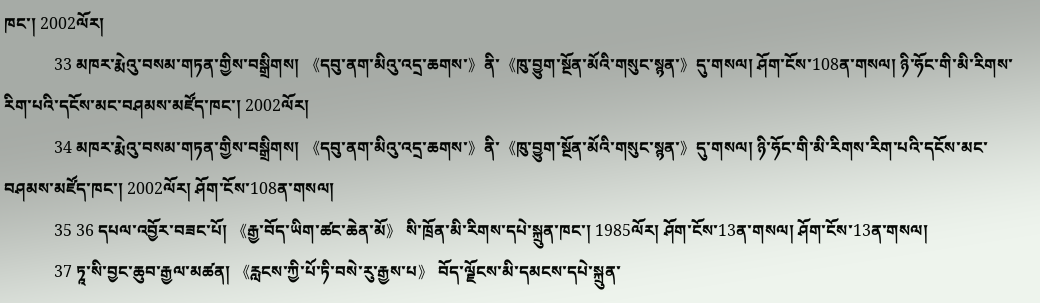ཁང་། 2002ལོར།
            33 མཁར་རྨེའུ་བསམ་གཏན་གྱིས་བསྒྲིགས། 《དབུ་ནག་མིའུ་འདྲ་ཆགས་》ནི་《ཁུ་བྱུག་སྔོན་མོའི་གསུང་སྙན་》དུ་གསལ། ཤོག་ངོས་108ན་གསལ། ཉི་ཧོང་གི་མི་རིགས་རིག་པའི་དངོས་མང་བཤམས་མཛོད་ཁང་། 2002ལོར།
            34 མཁར་རྨེའུ་བསམ་གཏན་གྱིས་བསྒྲིགས། 《དབུ་ནག་མིའུ་འདྲ་ཆགས་》ནི་《ཁུ་བྱུག་སྔོན་མོའི་གསུང་སྙན་》དུ་གསལ། ཉི་ཧོང་གི་མི་རིགས་རིག་པའི་དངོས་མང་བཤམས་མཛོད་ཁང་། 2002ལོར། ཤོག་ངོས་108ན་གསལ།
            35 36 དཔལ་འབྱོར་བཟང་པོ། 《རྒྱ་བོད་ཡིག་ཚང་ཆེན་མོ》 སི་ཁྲོན་མི་རིགས་དཔེ་སྐྲུན་ཁང་། 1985ལོར། ཤོག་ངོས་13ན་གསལ། ཤོག་ངོས་13ན་གསལ།
            37 ཏཱ་སི་བྱང་ཆུབ་རྒྱལ་མཚན། 《རླངས་ཀྱི་པོ་ཏི་བསེ་རུ་རྒྱས་པ》 བོད་ལྗོངས་མི་དམངས་དཔེ་སྐྲུན་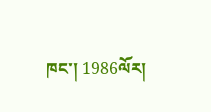ཁང་། 1986ལོར།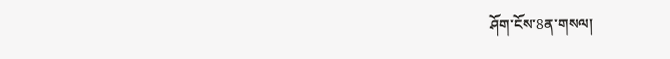ཤོག་ངོས་8ན་གསལ།